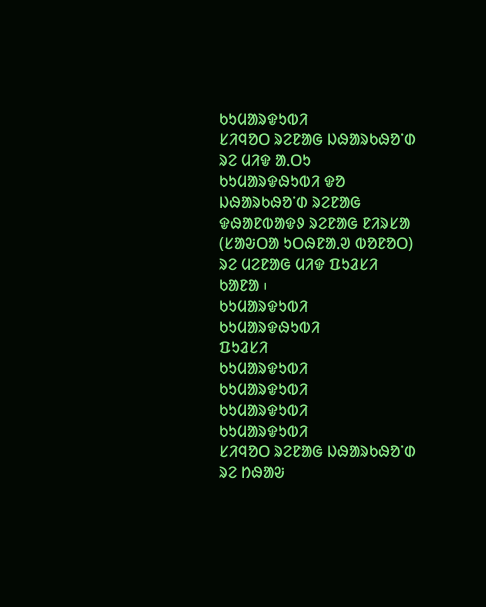ᱠᱩᱢᱟᱨᱫᱩᱵᱤ
ᱥᱤᱧᱚᱛ ᱨᱮᱱᱟᱜ ᱡᱷᱟᱨᱠᱷᱚᱸᱰ ᱨᱮ ᱢᱤᱫ ᱟᱹᱛᱩ
ᱠᱩᱢᱟᱨᱫᱷᱩᱵᱤ ᱫᱚ ᱡᱷᱟᱨᱠᱷᱚᱸᱰ ᱨᱮᱱᱟᱜ ᱫᱷᱟᱱᱵᱟᱫᱽ ᱨᱮᱱᱟᱜ ᱱᱤᱨᱥᱟ (ᱥᱟᱶᱛᱟ ᱩᱛᱷᱱᱟᱹᱣ ᱵᱚᱱᱚᱛ) ᱨᱮ ᱢᱮᱱᱟᱜ ᱢᱤᱫ ᱯᱩᱲᱥᱤ ᱠᱟᱱᱟ ᱾
ᱠᱩᱢᱟᱨᱫᱩᱵᱤ
ᱠᱩᱢᱟᱨᱫᱷᱩᱵᱤ
ᱯᱩᱲᱥᱤ
ᱠᱩᱢᱟᱨᱫᱩᱵᱤ
ᱠᱩᱢᱟᱨᱫᱩᱵᱤ
ᱠᱩᱢᱟᱨᱫᱩᱵᱤ
ᱠᱩᱢᱟᱨᱫᱩᱵᱤ
ᱥᱤᱧᱚᱛ ᱨᱮᱱᱟᱜ ᱡᱷᱟᱨᱠᱷᱚᱸᱰ ᱨᱮ ᱴᱷᱟᱶ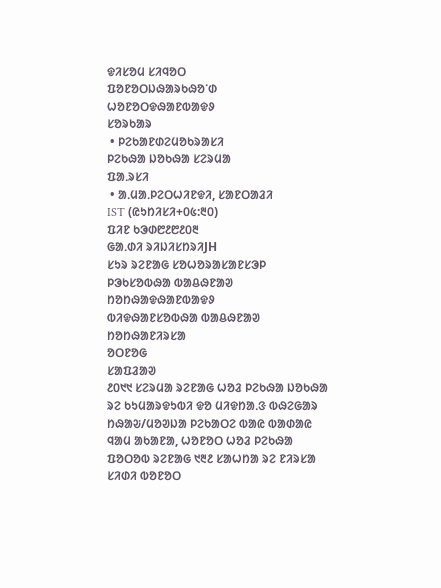ᱫᱤᱥᱚᱢ ᱥᱤᱧᱚᱛ
ᱯᱚᱱᱚᱛᱡᱷᱟᱨᱠᱷᱚᱸᱰ
ᱦᱚᱱᱚᱛᱫᱷᱟᱱᱵᱟᱫᱽ
ᱥᱚᱨᱠᱟᱨ
 • ᱞᱮᱠᱟᱱᱰᱮᱢᱚᱠᱨᱟᱥᱤ
ᱞᱮᱠᱷᱟ ᱡᱚᱠᱷᱟ ᱥᱮᱨᱢᱟ
ᱯᱟᱹᱨᱥᱤ
 • ᱟᱹᱢᱟᱹᱞᱮᱛᱦᱤᱱᱫᱤ, ᱥᱟᱱᱛᱟᱲᱤ
IST (ᱭᱩᱴᱤᱥᱤ+᱐᱕:᱓᱐)
ᱯᱤᱱ ᱠᱳᱰ᱘᱒᱘᱒᱐᱓
ᱜᱟᱹᱰᱤ ᱨᱤᱡᱤᱥᱴᱨᱤJH
ᱥᱩᱨ ᱨᱮᱱᱟᱜ ᱥᱚᱦᱚᱨᱟᱥᱟᱱᱥᱳᱞ
ᱞᱳᱠᱥᱚᱵᱷᱟ ᱵᱟᱪᱷᱱᱟᱣ ᱴᱚᱴᱷᱟᱫᱷᱟᱱᱵᱟᱫᱽ
ᱵᱤᱫᱷᱟᱱᱥᱚᱵᱷᱟ ᱵᱟᱪᱷᱱᱟᱣ ᱴᱚᱴᱷᱟᱱᱤᱨᱥᱟ
ᱚᱛᱱᱚᱜ
ᱥᱟᱯᱲᱟᱣ
᱒᱐᱑᱑ ᱥᱮᱨᱢᱟ ᱨᱮᱱᱟᱜ ᱦᱚᱲ ᱞᱮᱠᱷᱟ ᱡᱚᱠᱷᱟ ᱨᱮ ᱠᱩᱢᱟᱨᱫᱩᱵᱤ ᱫᱚ ᱢᱤᱫᱴᱟᱹᱝ ᱵᱷᱮᱜᱟᱨ ᱴᱷᱟᱶ/ᱢᱚᱣᱡᱟ ᱞᱮᱠᱟᱛᱮ ᱵᱟᱭ ᱵᱟᱰᱟᱭ ᱧᱟᱢ ᱟᱠᱟᱱᱟ, ᱦᱚᱱᱚᱛ ᱦᱚᱲ ᱞᱮᱠᱷᱟ ᱯᱚᱛᱚᱵ ᱨᱮᱱᱟᱜ ᱑᱓᱒ ᱥᱟᱦᱴᱟ ᱨᱮ ᱱᱤᱨᱥᱟ ᱥᱤᱰᱤ ᱵᱚᱱᱚᱛ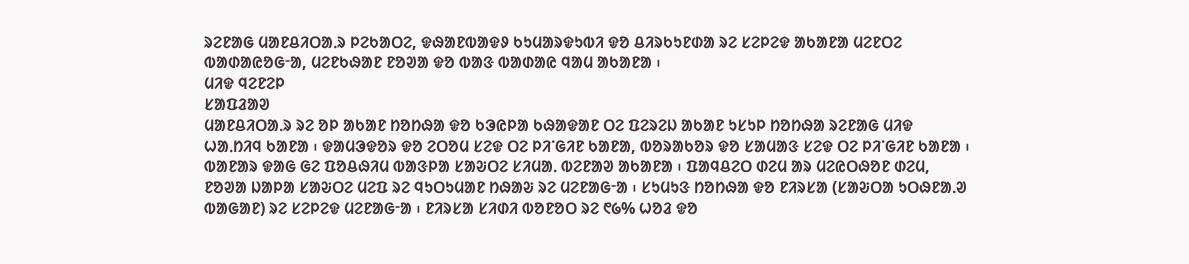ᱨᱮᱱᱟᱜ ᱢᱟᱱᱪᱤᱛᱟᱹᱨ ᱞᱮᱠᱟᱛᱮ, ᱫᱷᱟᱱᱵᱟᱫᱽ ᱠᱩᱢᱟᱨᱫᱩᱵᱤ ᱫᱚ ᱪᱤᱨᱠᱩᱱᱰᱟ ᱨᱮ ᱥᱮᱞᱮᱫ ᱟᱠᱟᱱᱟ ᱢᱮᱱᱛᱮ ᱵᱟᱰᱟᱭᱚᱜᱼᱟ, ᱢᱮᱱᱠᱷᱟᱱ ᱱᱚᱣᱟ ᱫᱚ ᱵᱟᱝ ᱵᱟᱰᱟᱭ ᱧᱟᱢ ᱟᱠᱟᱱᱟ ᱾
ᱢᱤᱫ ᱧᱮᱱᱮᱞ
ᱥᱟᱯᱲᱟᱣ
ᱢᱟᱱᱪᱤᱛᱟᱹᱨ ᱨᱮ ᱚᱞ ᱟᱠᱟᱱ ᱴᱚᱴᱷᱟ ᱫᱚ ᱠᱳᱭᱞᱟ ᱠᱷᱟᱫᱟᱱ ᱛᱮ ᱯᱮᱨᱮᱡ ᱟᱠᱟᱱ ᱩᱥᱩᱞ ᱴᱚᱴᱷᱟ ᱨᱮᱱᱟᱜ ᱢᱤᱫ ᱦᱟᱹᱴᱤᱧ ᱠᱟᱱᱟ ᱾ ᱫᱟᱢᱳᱫᱚᱨ ᱫᱚ ᱮᱛᱚᱢ ᱥᱮᱫ ᱛᱮ ᱞᱤᱸᱜᱤᱱ ᱠᱟᱱᱟ, ᱵᱚᱨᱟᱠᱚᱨ ᱫᱚ ᱥᱟᱢᱟᱝ ᱥᱮᱫ ᱛᱮ ᱞᱤᱸᱜᱤᱱ ᱠᱟᱱᱟ ᱾ ᱵᱟᱱᱟᱨ ᱫᱟᱜ ᱜᱮ ᱯᱚᱪᱷᱤᱢ ᱵᱟᱝᱞᱟ ᱥᱟᱶᱛᱮ ᱥᱤᱢᱟᱹ ᱵᱮᱱᱟᱣ ᱟᱠᱟᱱᱟ ᱾ ᱯᱟᱧᱪᱮᱛ ᱰᱮᱢ ᱟᱨ ᱢᱮᱭᱛᱷᱚᱱ ᱰᱮᱢ, ᱱᱚᱣᱟ ᱡᱟᱞᱟ ᱥᱟᱶᱛᱮ ᱢᱮᱯ ᱨᱮ ᱧᱩᱛᱩᱢᱟᱱ ᱴᱷᱟᱶ ᱨᱮ ᱢᱮᱱᱟᱜᱼᱟ ᱾ ᱥᱩᱢᱩᱝ ᱴᱚᱴᱷᱟ ᱫᱚ ᱱᱤᱨᱥᱟ (ᱥᱟᱶᱛᱟ ᱩᱛᱷᱱᱟᱹᱣ ᱵᱟᱜᱟᱱ) ᱨᱮ ᱥᱮᱞᱮᱫ ᱢᱮᱱᱟᱜᱼᱟ ᱾ ᱱᱤᱨᱥᱟ ᱥᱤᱰᱤ ᱵᱚᱱᱚᱛ ᱨᱮ ᱖᱙% ᱦᱚᱲ ᱫᱚ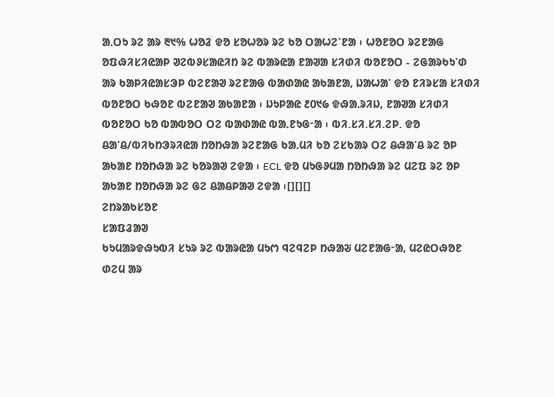ᱟᱹᱛᱩ ᱨᱮ ᱟᱨ ᱓᱑% ᱦᱚᱲ ᱫᱚ ᱥᱚᱦᱚᱨ ᱨᱮ ᱠᱚ ᱛᱟᱦᱮᱸᱱᱟ ᱾ ᱦᱚᱱᱚᱛ ᱨᱮᱱᱟᱜ ᱚᱯᱷᱤᱥᱤᱭᱟᱞ ᱣᱮᱵᱽᱥᱟᱭᱤᱴ ᱨᱮ ᱵᱟᱨᱭᱟ ᱱᱟᱣᱟ ᱥᱤᱰᱤ ᱵᱚᱱᱚᱛ - ᱮᱜᱟᱨᱠᱩᱸᱰ ᱟᱨ ᱠᱟᱞᱤᱭᱟᱥᱳᱞ ᱵᱮᱱᱟᱣ ᱨᱮᱱᱟᱜ ᱵᱟᱰᱟᱭ ᱟᱠᱟᱱᱟ, ᱡᱟᱦᱟᱸ ᱫᱚ ᱱᱤᱨᱥᱟ ᱥᱤᱰᱤ ᱵᱚᱱᱚᱛ ᱠᱷᱚᱱ ᱵᱮᱱᱟᱣ ᱟᱠᱟᱱᱟ ᱾ ᱡᱩᱞᱟᱭ ᱒᱐᱑᱙ ᱫᱷᱟᱹᱨᱤᱡ, ᱱᱟᱣᱟ ᱥᱤᱰᱤ ᱵᱚᱱᱚᱛ ᱠᱚ ᱵᱟᱵᱚᱛ ᱛᱮ ᱵᱟᱰᱟᱭ ᱵᱟᱹᱱᱩᱜᱼᱟ ᱾ ᱵᱤ.ᱥᱤ.ᱥᱤ.ᱮᱞ. ᱫᱚ ᱪᱟᱸᱪ/ᱵᱤᱠᱴᱳᱨᱤᱭᱟ ᱴᱚᱴᱷᱟ ᱨᱮᱱᱟᱜ ᱠᱟᱹᱢᱤ ᱠᱚ ᱮᱥᱠᱟᱨ ᱛᱮ ᱪᱷᱟᱸᱪ ᱨᱮ ᱚᱞ ᱟᱠᱟᱱ ᱴᱚᱴᱷᱟ ᱨᱮ ᱠᱚᱨᱟᱣ ᱮᱫᱟ ᱾ ECL ᱫᱚ ᱢᱩᱜᱽᱢᱟ ᱴᱚᱴᱷᱟ ᱨᱮ ᱢᱮᱯ ᱨᱮ ᱚᱞ ᱟᱠᱟᱱ ᱴᱚᱴᱷᱟ ᱨᱮ ᱜᱮ ᱪᱟᱪᱞᱟᱣ ᱮᱫᱟ ᱾[][][]
ᱮᱴᱨᱟᱠᱥᱚᱱ
ᱥᱟᱯᱲᱟᱣ
ᱠᱩᱢᱟᱨᱫᱷᱩᱵᱤ ᱥᱩᱨ ᱨᱮ ᱵᱟᱨᱭᱟ ᱢᱩᱬ ᱧᱮᱧᱮᱞ ᱴᱷᱟᱶ ᱢᱮᱱᱟᱜᱼᱟ, ᱢᱮᱭᱛᱷᱚᱱ ᱰᱮᱢ ᱟᱨ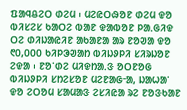ᱯᱟᱧᱪᱮᱛ ᱰᱮᱢ ᱾ ᱢᱮᱭᱛᱷᱚᱱ ᱰᱮᱢ ᱫᱚ ᱵᱤᱥᱮᱥ ᱠᱟᱛᱮ ᱵᱟᱱ ᱫᱟᱵᱚᱱ ᱞᱟᱹᱜᱤᱫ ᱛᱮ ᱰᱤᱡᱟᱭᱤᱱ ᱟᱠᱟᱱᱟ ᱟᱨ ᱱᱚᱣᱟ ᱫᱚ ᱖᱐,᱐᱐᱐ ᱠᱤᱞᱳᱣᱟᱴ ᱵᱤᱡᱽᱞᱤ ᱥᱤᱨᱡᱚᱱ ᱮᱫᱟ ᱾ ᱱᱚᱸᱰᱮ ᱢᱤᱫᱴᱟᱹᱝ ᱚᱛᱱᱚᱜ ᱵᱤᱡᱽᱞᱤ ᱥᱴᱮᱥᱚᱱ ᱢᱮᱱᱟᱜᱼᱟ, ᱡᱟᱦᱟᱸ ᱫᱚ ᱮᱛᱚᱢ ᱥᱟᱢᱟᱝ ᱮᱥᱤᱭᱟ ᱨᱮ ᱱᱚᱝᱠᱟᱱ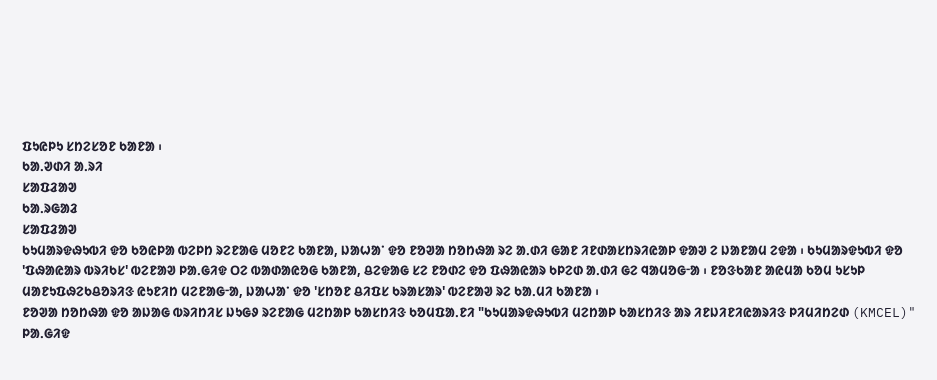ᱯᱩᱭᱞᱩ ᱥᱴᱮᱥᱚᱱ ᱠᱟᱱᱟ ᱾
ᱠᱟᱹᱣᱰᱤ ᱟᱹᱨᱤ
ᱥᱟᱯᱲᱟᱣ
ᱠᱟᱹᱨᱜᱟᱲ
ᱥᱟᱯᱲᱟᱣ
ᱠᱩᱢᱟᱨᱫᱷᱩᱵᱤ ᱫᱚ ᱠᱚᱭᱞᱟ ᱵᱮᱞᱴ ᱨᱮᱱᱟᱜ ᱢᱚᱱᱮ ᱠᱟᱱᱟ, ᱡᱟᱦᱟᱸ ᱫᱚ ᱱᱚᱣᱟ ᱴᱚᱴᱷᱟ ᱨᱮ ᱟᱹᱰᱤ ᱜᱟᱱ ᱤᱱᱰᱟᱥᱴᱨᱤᱭᱟᱞ ᱫᱟᱣ ᱮ ᱡᱟᱱᱟᱢ ᱮᱫᱟ ᱾ ᱠᱩᱢᱟᱨᱫᱩᱵᱤ ᱫᱚ 'ᱯᱷᱟᱭᱟᱨ ᱵᱨᱤᱠᱥ' ᱵᱮᱱᱟᱣ ᱞᱟᱹᱜᱤᱫ ᱛᱮ ᱵᱟᱰᱟᱭᱚᱜ ᱠᱟᱱᱟ, ᱪᱮᱫᱟᱜ ᱥᱮ ᱱᱚᱰᱮ ᱫᱚ ᱯᱷᱟᱭᱟᱨ ᱠᱞᱮᱰ ᱟᱹᱰᱤ ᱜᱮ ᱧᱟᱢᱚᱜᱼᱟ ᱾ ᱱᱚᱝᱠᱟᱱ ᱟᱭᱢᱟ ᱠᱚᱢ ᱩᱥᱩᱞ ᱢᱟᱱᱩᱯᱷᱮᱠᱪᱚᱨᱤᱝ ᱭᱩᱱᱤᱴ ᱢᱮᱱᱟᱜᱼᱟ, ᱡᱟᱦᱟᱸ ᱫᱚ 'ᱥᱴᱚᱱ ᱪᱤᱯᱥ ᱠᱨᱟᱥᱟᱨ' ᱵᱮᱱᱟᱣ ᱨᱮ ᱠᱟᱹᱢᱤ ᱠᱟᱱᱟ ᱾
ᱱᱚᱣᱟ ᱴᱚᱴᱷᱟ ᱫᱚ ᱟᱡᱟᱜ ᱵᱨᱤᱴᱤᱥ ᱡᱩᱜᱽ ᱨᱮᱱᱟᱜ ᱢᱮᱴᱟᱞ ᱠᱟᱥᱴᱤᱝ ᱠᱚᱢᱯᱟᱹᱱᱤ "ᱠᱩᱢᱟᱨᱫᱷᱩᱵᱤ ᱢᱮᱴᱟᱞ ᱠᱟᱥᱴᱤᱝ ᱟᱨ ᱤᱱᱡᱤᱱᱤᱭᱟᱨᱤᱝ ᱞᱤᱢᱤᱴᱮᱰ (KMCEL)" ᱞᱟᱹᱜᱤᱫ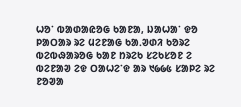ᱦᱚᱸ ᱵᱟᱰᱟᱭᱚᱜ ᱠᱟᱱᱟ, ᱡᱟᱦᱟᱸ ᱫᱚ ᱞᱟᱛᱟᱨ ᱨᱮ ᱢᱮᱱᱟᱜ ᱠᱟᱹᱣᱰᱤ ᱠᱚᱨᱮ ᱵᱮᱵᱷᱟᱨᱚᱜ ᱠᱟᱱ ᱴᱨᱮᱠ ᱥᱮᱠᱥᱚᱱ ᱮ ᱵᱮᱱᱟᱣ ᱮᱫ ᱛᱟᱦᱮᱸᱫ ᱟᱨ ᱑᱙᱙᱕ ᱥᱟᱞᱮ ᱨᱮ ᱱᱚᱣᱟ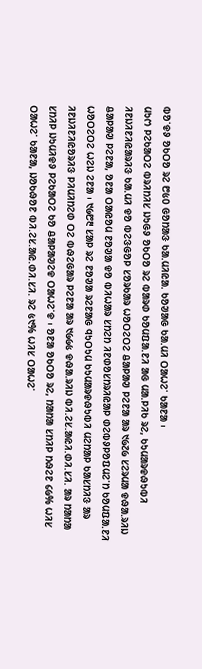ᱵᱚᱸᱫᱽ ᱚᱠᱛᱚ ᱨᱮ ᱘᱕᱐ ᱜᱚᱴᱟᱝ ᱠᱟᱹᱢᱤᱭᱟᱹ ᱠᱚᱣᱟᱜ ᱠᱟᱹᱢᱤ ᱛᱟᱦᱮᱸ ᱠᱟᱱᱟ ᱾
ᱢᱩᱬ ᱞᱮᱠᱟᱛᱮ ᱵᱨᱤᱴᱤᱥ ᱡᱩᱜᱽ ᱚᱠᱛᱚ ᱨᱮ ᱵᱟᱨᱰ ᱠᱚᱢᱯᱟᱹᱱᱤ ᱟᱜ ᱢᱟᱹᱞᱤᱠ ᱨᱮ, ᱠᱩᱢᱟᱨᱫᱷᱩᱵᱤ ᱤᱱᱡᱤᱱᱤᱭᱟᱨᱤᱝ ᱠᱟᱹᱢᱤ ᱫᱚ ᱵᱮᱝᱜᱚᱞ ᱥᱚᱨᱠᱟᱨ ᱦᱚᱛᱮᱛᱮ ᱪᱟᱞᱟᱣ ᱞᱮᱱᱟ ᱟᱨ ᱑᱙᱗᱙ ᱥᱮᱨᱢᱟ ᱫᱷᱟᱹᱨᱤᱡ ᱪᱟᱞᱟᱣ ᱞᱮᱱᱟ, ᱚᱱᱟ ᱛᱟᱭᱚᱢ ᱱᱚᱣᱟ ᱫᱚ ᱵᱤᱦᱟᱨ ᱥᱴᱮᱴ ᱤᱱᱰᱚᱥᱴᱨᱤᱭᱟᱞ ᱰᱮᱵᱽᱞᱚᱯᱢᱮᱸᱴ ᱠᱚᱢᱯᱟᱹᱱᱤ ᱦᱚᱛᱮᱛᱮ ᱦᱮᱡ ᱮᱱᱟ ᱾ ᱑᱙᱘᱓ ᱥᱟᱞ ᱨᱮ ᱱᱚᱣᱟ ᱨᱮᱱᱟᱜ ᱧᱩᱛᱩᱢ ᱠᱩᱢᱟᱨᱫᱷᱩᱵᱤ ᱢᱮᱴᱟᱞ ᱠᱟᱥᱴᱤᱝ ᱟᱨ ᱤᱱᱡᱤᱱᱤᱭᱚᱨᱤᱝ ᱞᱤᱢᱤᱴᱮᱰ ᱛᱮ ᱵᱷᱮᱜᱟᱨ ᱞᱮᱱᱟ ᱟᱨ ᱑᱙᱙᱕ ᱫᱷᱟᱹᱨᱤᱡ ᱵᱤ.ᱮᱥ.ᱟᱭᱤ.ᱰᱤ.ᱥᱤ. ᱟᱨ ᱴᱟᱴᱟ ᱥᱴᱤᱞ ᱡᱩᱢᱤᱫᱽ ᱞᱮᱠᱟᱛᱮ ᱠᱚ ᱪᱟᱞᱟᱣᱮᱫ ᱛᱟᱦᱮᱸᱫ ᱾ ᱚᱱᱟ ᱚᱠᱛᱚ ᱨᱮ, ᱴᱟᱴᱟ ᱥᱴᱤᱞ ᱴᱷᱮᱱ ᱔᱙% ᱦᱤᱥ ᱛᱟᱦᱮᱸ ᱠᱟᱱᱟ, ᱡᱚᱠᱷᱚᱱ ᱵᱤ.ᱮᱥ.ᱟᱭ.ᱰᱤ.ᱥᱤ. ᱨᱮ ᱕᱑% ᱦᱤᱥ ᱛᱟᱦᱮᱸ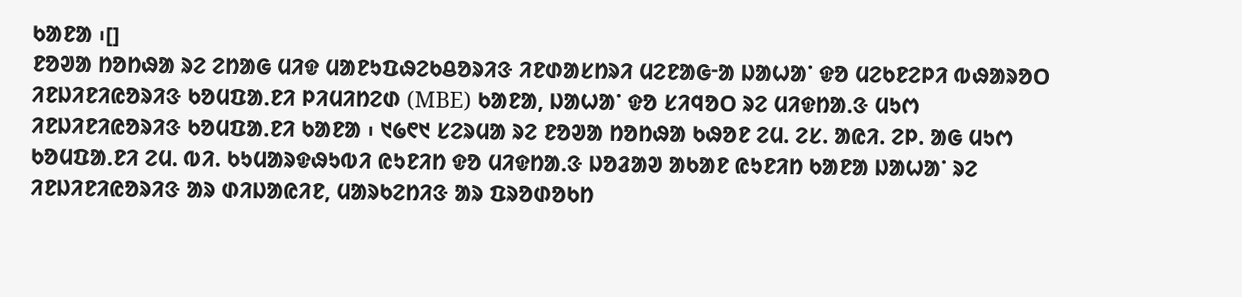ᱠᱟᱱᱟ ᱾[]
ᱱᱚᱣᱟ ᱴᱚᱴᱷᱟ ᱨᱮ ᱮᱴᱟᱜ ᱢᱤᱫ ᱢᱟᱱᱩᱯᱷᱮᱠᱪᱚᱨᱤᱝ ᱤᱱᱰᱟᱥᱴᱨᱤ ᱢᱮᱱᱟᱜᱼᱟ ᱡᱟᱦᱟᱸ ᱫᱚ ᱢᱮᱠᱱᱮᱞᱤ ᱵᱷᱟᱨᱚᱛ ᱤᱱᱡᱤᱱᱤᱭᱚᱨᱤᱝ ᱠᱚᱢᱯᱟᱹᱱᱤ ᱞᱤᱢᱤᱴᱮᱰ (MBE) ᱠᱟᱱᱟ, ᱡᱟᱦᱟᱸ ᱫᱚ ᱥᱤᱧᱚᱛ ᱨᱮ ᱢᱤᱫᱴᱟᱹᱝ ᱢᱩᱬ ᱤᱱᱡᱤᱱᱤᱭᱚᱨᱤᱝ ᱠᱚᱢᱯᱟᱹᱱᱤ ᱠᱟᱱᱟ ᱾ ᱑᱙᱖᱑ ᱥᱮᱨᱢᱟ ᱨᱮ ᱱᱚᱣᱟ ᱴᱚᱴᱷᱟ ᱠᱷᱚᱱ ᱮᱢ. ᱮᱥ. ᱟᱭᱤ. ᱮᱞ. ᱟᱜ ᱢᱩᱬ ᱠᱚᱢᱯᱟᱹᱱᱤ ᱮᱢ. ᱵᱤ. ᱠᱩᱢᱟᱨᱫᱷᱩᱵᱤ ᱭᱩᱱᱤᱴ ᱫᱚ ᱢᱤᱫᱴᱟᱹᱝ ᱡᱚᱲᱟᱣ ᱟᱠᱟᱱ ᱭᱩᱱᱤᱴ ᱠᱟᱱᱟ ᱡᱟᱦᱟᱸ ᱨᱮ ᱤᱱᱡᱤᱱᱤᱭᱚᱨᱤᱝ ᱟᱨ ᱰᱤᱡᱟᱭᱤᱱ, ᱢᱟᱨᱠᱮᱴᱤᱝ ᱟᱨ ᱯᱨᱚᱰᱚᱠᱴ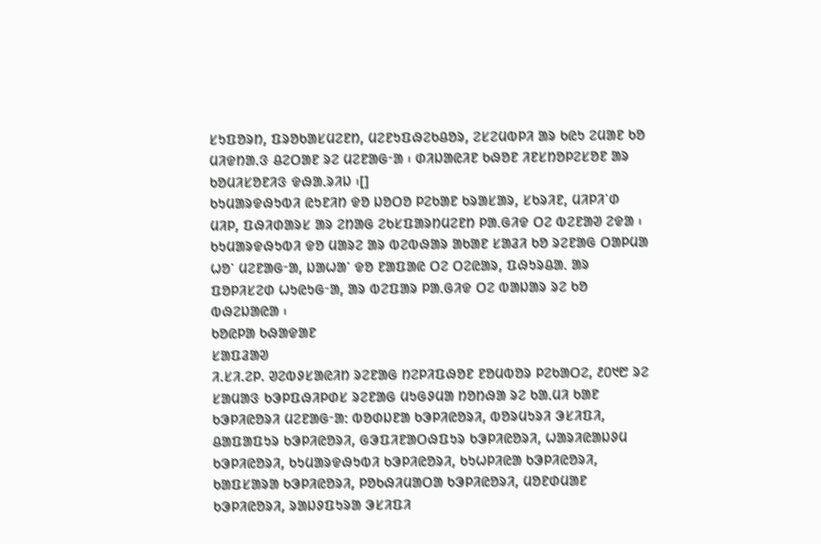ᱥᱩᱯᱚᱨᱴ, ᱯᱨᱚᱠᱟᱥᱢᱮᱱᱴ, ᱢᱮᱱᱩᱯᱷᱮᱠᱪᱚᱨ, ᱮᱥᱮᱢᱵᱞᱤ ᱟᱨ ᱠᱭᱩ ᱮᱢᱟᱱ ᱠᱚ ᱢᱤᱫᱴᱟᱹᱝ ᱪᱮᱛᱟᱱ ᱨᱮ ᱢᱮᱱᱟᱜᱼᱟ ᱾ ᱰᱤᱡᱟᱭᱤᱱ ᱠᱷᱚᱱ ᱤᱱᱥᱴᱚᱞᱮᱥᱚᱱ ᱟᱨ ᱠᱚᱢᱤᱥᱚᱱᱤᱝ ᱫᱷᱟᱹᱨᱤᱡ ᱾[]
ᱠᱩᱢᱟᱨᱫᱷᱩᱵᱤ ᱭᱩᱱᱤᱴ ᱫᱚ ᱡᱚᱛᱚ ᱞᱮᱠᱟᱱ ᱠᱨᱟᱥᱟᱨ, ᱥᱠᱨᱤᱱ, ᱢᱤᱞᱤᱸᱰ ᱢᱤᱞ, ᱯᱷᱤᱰᱟᱨᱥ ᱟᱨ ᱮᱴᱟᱜ ᱮᱠᱥᱯᱟᱨᱴᱢᱮᱱᱴ ᱞᱟᱹᱜᱤᱫ ᱛᱮ ᱵᱮᱱᱟᱣ ᱮᱫᱟ ᱾
ᱠᱩᱢᱟᱨᱫᱷᱩᱵᱤ ᱫᱚ ᱢᱟᱨᱮ ᱟᱨ ᱵᱮᱵᱷᱟᱨ ᱟᱠᱟᱱ ᱥᱟᱲᱤ ᱠᱚ ᱨᱮᱱᱟᱜ ᱛᱟᱞᱢᱟ ᱦᱚᱸ ᱢᱮᱱᱟᱜᱼᱟ, ᱡᱟᱦᱟᱸ ᱫᱚ ᱱᱟᱯᱟᱭ ᱛᱮ ᱛᱮᱭᱟᱨ, ᱯᱷᱩᱨᱪᱟᱹ ᱟᱨ ᱯᱚᱞᱤᱥᱮᱰ ᱦᱩᱭᱩᱜᱼᱟ, ᱟᱨ ᱵᱮᱯᱟᱨ ᱞᱟᱹᱜᱤᱫ ᱛᱮ ᱵᱟᱡᱟᱨ ᱨᱮ ᱠᱚ ᱵᱷᱮᱡᱟᱭᱟ ᱾
ᱠᱚᱭᱞᱟ ᱠᱷᱟᱫᱟᱱ
ᱥᱟᱯᱲᱟᱣ
ᱤ.ᱥᱤ.ᱮᱞ. ᱣᱮᱵᱽᱥᱟᱭᱤᱴ ᱨᱮᱱᱟᱜ ᱴᱮᱞᱤᱯᱷᱚᱱ ᱱᱚᱢᱵᱚᱨ ᱞᱮᱠᱟᱛᱮ, ᱒᱐᱑᱘ ᱨᱮ ᱥᱟᱢᱟᱝ ᱠᱳᱞᱯᱷᱤᱞᱰᱥ ᱨᱮᱱᱟᱜ ᱢᱩᱜᱽᱢᱟ ᱴᱚᱴᱷᱟ ᱨᱮ ᱠᱟᱹᱢᱤ ᱠᱟᱱ ᱠᱳᱞᱤᱭᱚᱨᱤ ᱢᱮᱱᱟᱜᱼᱟ: ᱵᱚᱰᱡᱱᱟ ᱠᱳᱞᱤᱭᱚᱨᱤ, ᱵᱚᱨᱢᱩᱨᱤ ᱳᱥᱤᱯᱤ, ᱪᱟᱯᱟᱯᱩᱨ ᱠᱳᱞᱤᱭᱚᱨᱤ, ᱜᱳᱯᱤᱱᱟᱛᱷᱯᱩᱨ ᱠᱳᱞᱤᱭᱚᱨᱤ, ᱦᱟᱨᱤᱭᱟᱡᱽᱢ ᱠᱳᱞᱤᱭᱚᱨᱤ, ᱠᱩᱢᱟᱨᱫᱷᱩᱵᱤ ᱠᱳᱞᱤᱭᱚᱨᱤ, ᱠᱩᱦᱞᱤᱭᱟ ᱠᱳᱞᱤᱭᱚᱨᱤ, ᱠᱟᱯᱥᱟᱨᱟ ᱠᱳᱞᱤᱭᱚᱨᱤ, ᱞᱚᱠᱷᱤᱢᱟᱛᱟ ᱠᱳᱞᱤᱭᱚᱨᱤ, ᱢᱚᱱᱰᱢᱟᱱ ᱠᱳᱞᱤᱭᱚᱨᱤ, ᱨᱟᱡᱽᱯᱩᱨᱟ ᱳᱥᱤᱯᱤ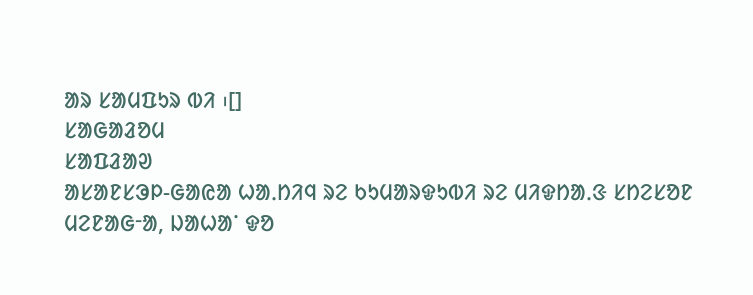ᱟᱨ ᱥᱟᱢᱯᱩᱨ ᱵᱤ ᱾[]
ᱥᱟᱜᱟᱲᱚᱢ
ᱥᱟᱯᱲᱟᱣ
ᱟᱥᱟᱱᱥᱳᱞ-ᱜᱟᱭᱟ ᱦᱟᱹᱴᱤᱧ ᱨᱮ ᱠᱩᱢᱟᱨᱫᱩᱵᱤ ᱨᱮ ᱢᱤᱫᱴᱟᱹᱝ ᱥᱴᱮᱥᱚᱱ ᱢᱮᱱᱟᱜᱼᱟ, ᱡᱟᱦᱟᱸ ᱫᱚ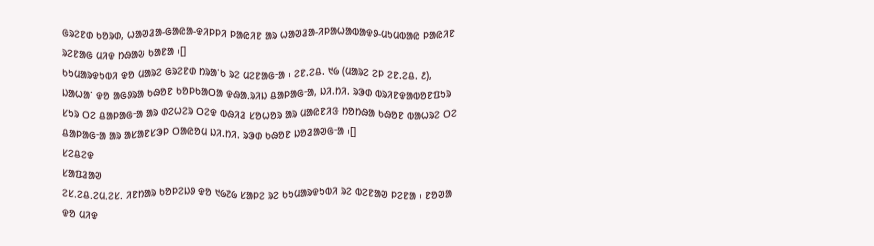ᱜᱨᱮᱱᱰ ᱠᱚᱨᱰ, ᱦᱟᱣᱲᱟ-ᱜᱟᱭᱟ-ᱫᱤᱞᱞᱤ ᱞᱟᱭᱤᱱ ᱟᱨ ᱦᱟᱣᱲᱟ-ᱤᱞᱟᱦᱟᱵᱟᱫᱽ-ᱢᱩᱢᱵᱟᱭ ᱞᱟᱭᱤᱱ ᱨᱮᱱᱟᱜ ᱢᱤᱫ ᱴᱷᱟᱶ ᱠᱟᱱᱟ ᱾[]
ᱠᱩᱢᱟᱨᱫᱩᱵᱤ ᱫᱚ ᱢᱟᱨᱮ ᱜᱨᱮᱱᱰ ᱴᱨᱟᱸᱠ ᱨᱮ ᱢᱮᱱᱟᱜᱼᱟ ᱾ ᱮᱱ.ᱮᱪ. ᱑᱙ (ᱢᱟᱨᱮ ᱮᱞ ᱮᱱ.ᱮᱪ. ᱒), ᱡᱟᱦᱟᱸ ᱫᱚ ᱟᱜᱽᱨᱟ ᱠᱷᱚᱱ ᱠᱚᱞᱠᱟᱛᱟ ᱫᱷᱟᱹᱨᱤᱡ ᱪᱟᱞᱟᱜᱼᱟ, ᱡᱤ.ᱴᱤ. ᱨᱳᱰ ᱵᱨᱤᱱᱫᱟᱵᱚᱱᱯᱩᱨ ᱥᱩᱨ ᱛᱮ ᱪᱟᱞᱟᱜᱼᱟ ᱟᱨ ᱰᱮᱦᱮᱨ ᱛᱮᱫ ᱵᱷᱤᱲ ᱥᱚᱦᱚᱨ ᱟᱨ ᱢᱟᱭᱱᱤᱝ ᱴᱚᱴᱷᱟ ᱠᱷᱚᱱ ᱵᱟᱦᱨᱮ ᱛᱮ ᱪᱟᱞᱟᱜᱼᱟ ᱟᱨ ᱟᱥᱟᱱᱥᱳᱞ ᱛᱟᱭᱚᱢ ᱡᱤ.ᱴᱤ. ᱨᱳᱰ ᱠᱷᱚᱱ ᱡᱚᱲᱟᱣᱜᱼᱟ ᱾[]
ᱥᱮᱪᱮᱫ
ᱥᱟᱯᱲᱟᱣ
ᱮᱥᱹᱮᱪᱹᱮᱢᱹᱮᱥᱹ ᱤᱱᱴᱟᱨ ᱠᱚᱞᱮᱡᱽ ᱫᱚ ᱑᱙᱗᱙ ᱥᱟᱞᱮ ᱨᱮ ᱠᱩᱢᱟᱨᱫᱩᱵᱤ ᱨᱮ ᱵᱮᱱᱟᱣ ᱞᱮᱱᱟ ᱾ ᱱᱚᱣᱟ ᱫᱚ ᱢᱤᱫ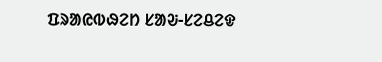ᱯᱨᱟᱭᱵᱷᱮᱴ ᱥᱟᱶ-ᱥᱮᱪᱮᱫ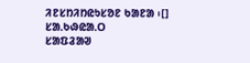ᱤᱱᱥᱴᱤᱴᱭᱩᱥᱚᱱ ᱠᱟᱱᱟ ᱾[]
ᱥᱟᱹᱠᱷᱭᱟᱹᱛ
ᱥᱟᱯᱲᱟᱣ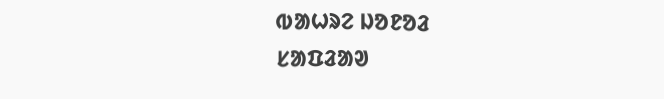ᱵᱟᱦᱨᱮ ᱡᱚᱱᱚᱲ
ᱥᱟᱯᱲᱟᱣ